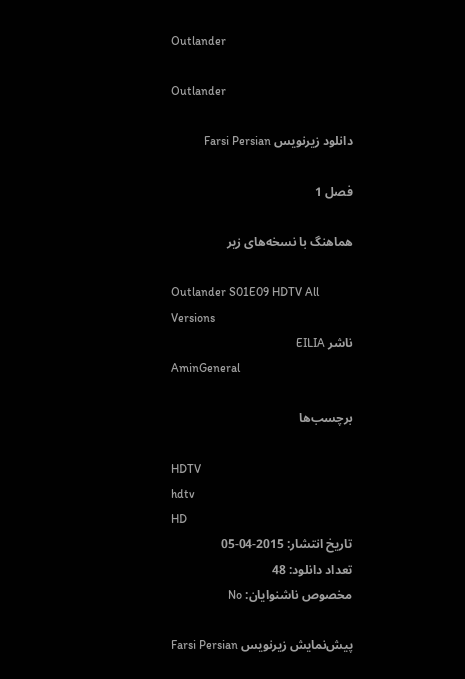Outlander

Outlander

دانلود زیرنویس Farsi Persian

فصل 1

هماهنگ با نسخه‌های زیر

Outlander S01E09 HDTV All Versions
ناشر EILIA
AminGeneral

برچسب‌ها

HDTV
hdtv
HD
تاریخ انتشار: 2015-04-05
تعداد دانلود: 48
مخصوص ناشنوایان: No

پیش‌نمایش زیرنویس Farsi Persian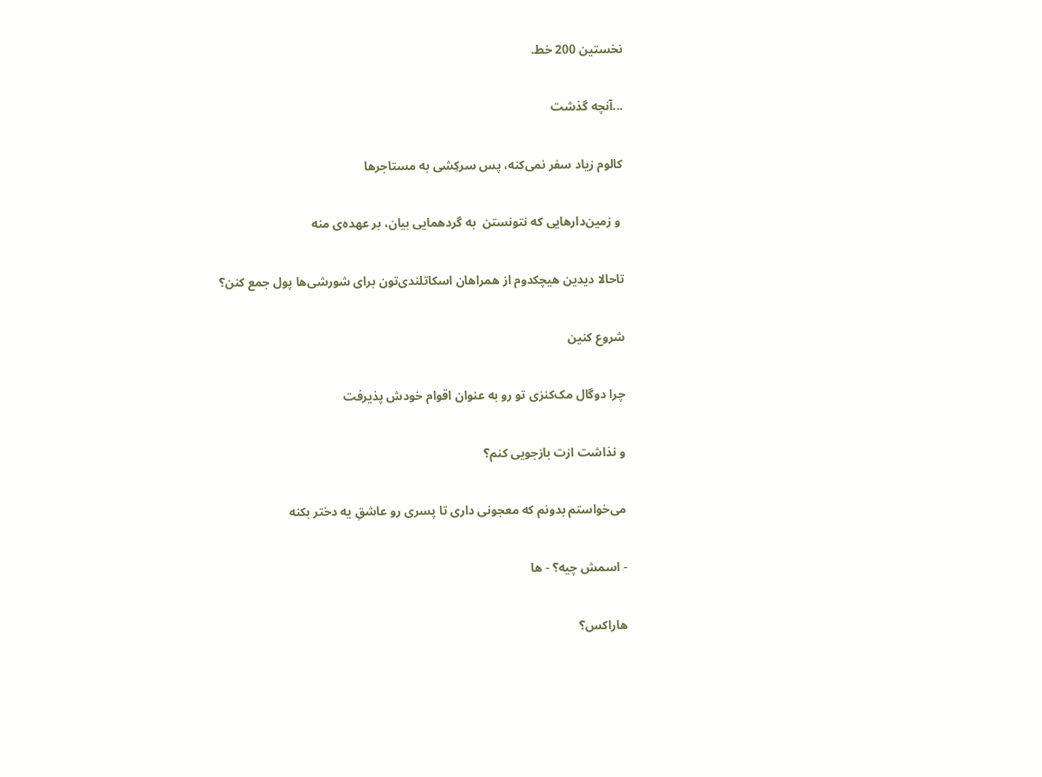نخستین 200 خط.

...آنچه گذشت

کالوم زیاد سفر نمی‌کنه، پس سرکِشی به مستاجرها

 و زمین‌دارهایی که نتونستن  به گردهمایی بیان، بر عهده‌ی منه

تاحالا دیدین هیچکدوم از همراهان اسکاتلندی‌تون برای شورشی‌ها پول جمع کنن؟

شروع کنین

چرا دوگال مک‌کنزی تو رو به عنوان اقوام خودش پذیرفت

و نذاشت ازت بازجویی کنم؟

می‌خواستم بدونم که معجونی داری تا پسری رو عاشقِ یه دختر بکنه

- اسمش چیه؟ - ها

هاراکس؟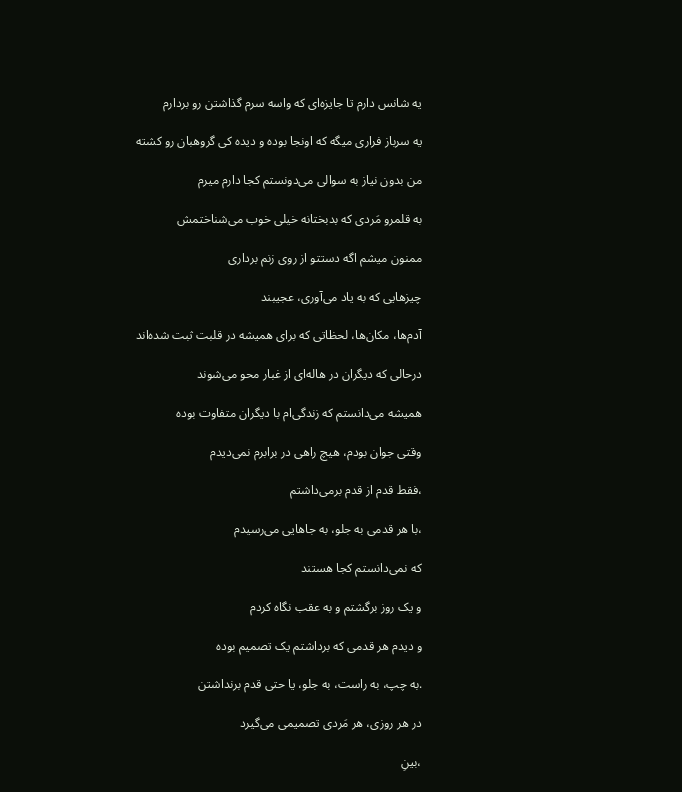یه شانس دارم تا جایزه‌ای که واسه سرم گذاشتن رو بردارم

یه سرباز فراری میگه که اونجا بوده و دیده کی گروهبان رو کشته

من بدون نیاز به سوالی می‌دونستم کجا دارم میرم

به قلمرو مَردی که بدبختانه خیلی خوب می‌شناختمش

ممنون میشم اگه دستتو از روی زنم برداری

چیزهایی که به یاد می‌آوری، عجیبند

آدم‌ها، مکان‌ها، لحظاتی که برای همیشه در قلبت ثبت شده‌اند

درحالی که دیگران در هاله‌ای از غبار محو می‌شوند

همیشه می‌دانستم که زندگی‌ام با دیگران متفاوت بوده

وقتی جوان بودم، هیچ راهی در برابرم نمی‌دیدم

،فقط قدم از قدم برمی‌داشتم

،با هر قدمی به جلو، به جاهایی می‌رسیدم

که نمی‌دانستم کجا هستند

و یک روز برگشتم و به عقب نگاه کردم

و دیدم هر قدمی که برداشتم یک تصمیم بوده

.به چپ، به راست، به جلو، یا حتی قدم برنداشتن

در هر روزی، هر مَردی تصمیمی می‌گیرد

،بینِ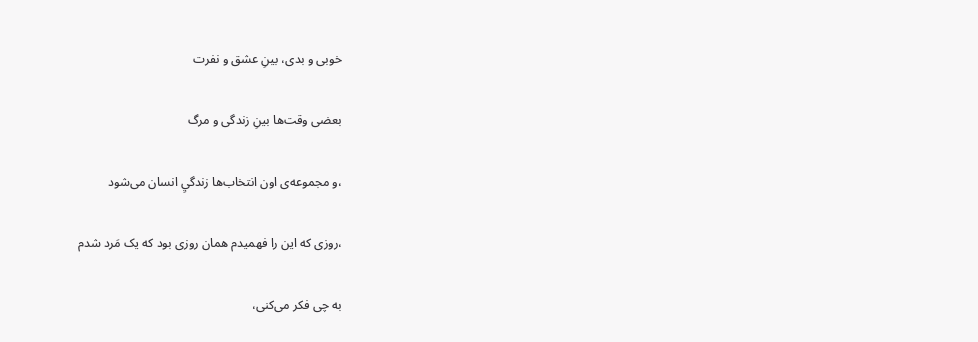خوبی و بدی، بینِ عشق و نفرت

بعضی وقت‌ها بینِ زندگی و مرگ

،و مجموعه‌ی اون انتخاب‌ها زندگيِ انسان می‌شود

،روزی که این را فهمیدم همان روزی بود که یک مَرد شدم

به چی فکر می‌کنی،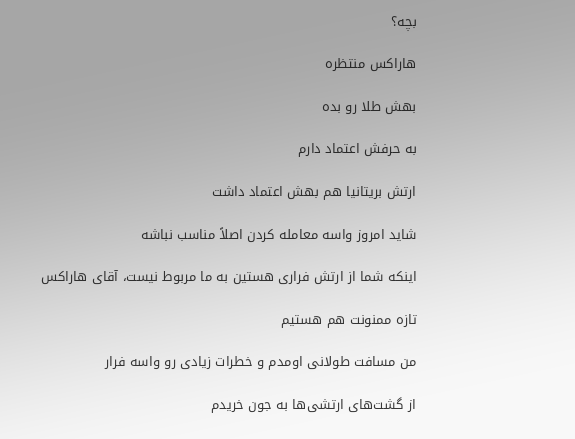بچه؟

هاراکس منتظره

بهش طلا رو بده

به حرفش اعتماد دارم

ارتش بریتانیا هم بهش اعتماد داشت

شاید امروز واسه معامله کردن اصلاً مناسب نباشه

اینکه شما از ارتش فراری هستین به ما مربوط نیست، آقای هاراکس

تازه ممنونت هم هستیم

من مسافت طولانی اومدم و خطرات زیادی رو واسه فرار

از گشت‌های ارتشی‌ها به جون خریدم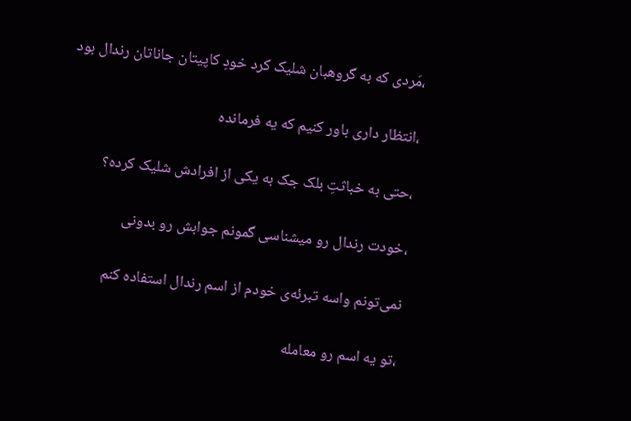،مَردی که به گروهبان شلیک کرد خودِ کاپیتان جاناتان رندال بود

،انتظار داری باور کنیم که یه فرمانده

،حتی به خباثتِ بلک جک به یکی از افرادش شلیک کرده؟

،خودت رندال رو میشناسی گمونم جوابش رو بدونی

نمی‌تونم واسه تبرئه‌ی خودم از اسم رندال استفاده کنم

،تو یه اسم رو معامله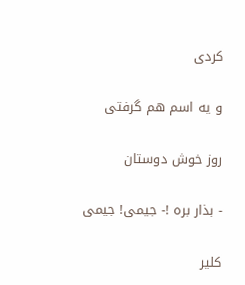کردی

و یه اسم هم گرفتی

روز خوش دوستان

- بذار بره !- جیمی! جیمی

کلیر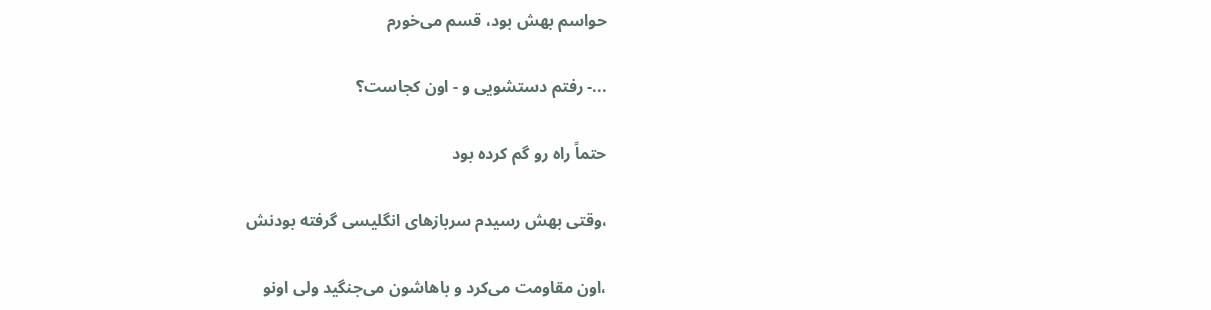حواسم بهش بود، قسم می‌خورم

...- رفتم دستشویی و - اون کجاست؟

حتماً راه رو گم کرده بود

،وقتی بهش رسیدم سربازهای انگلیسی گرفته بودنش

،اون مقاومت می‌کرد و باهاشون می‌جنگید ولی اونو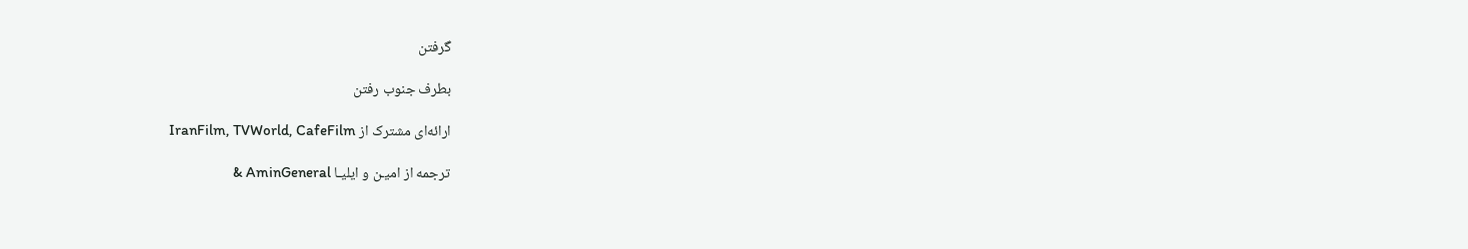گرفتن

بطرف جنوب رفتن

ارائه‌ای مشترک از IranFilm, TVWorld, CafeFilm

ترجمه از امیـن و ایلیـا AminGeneral &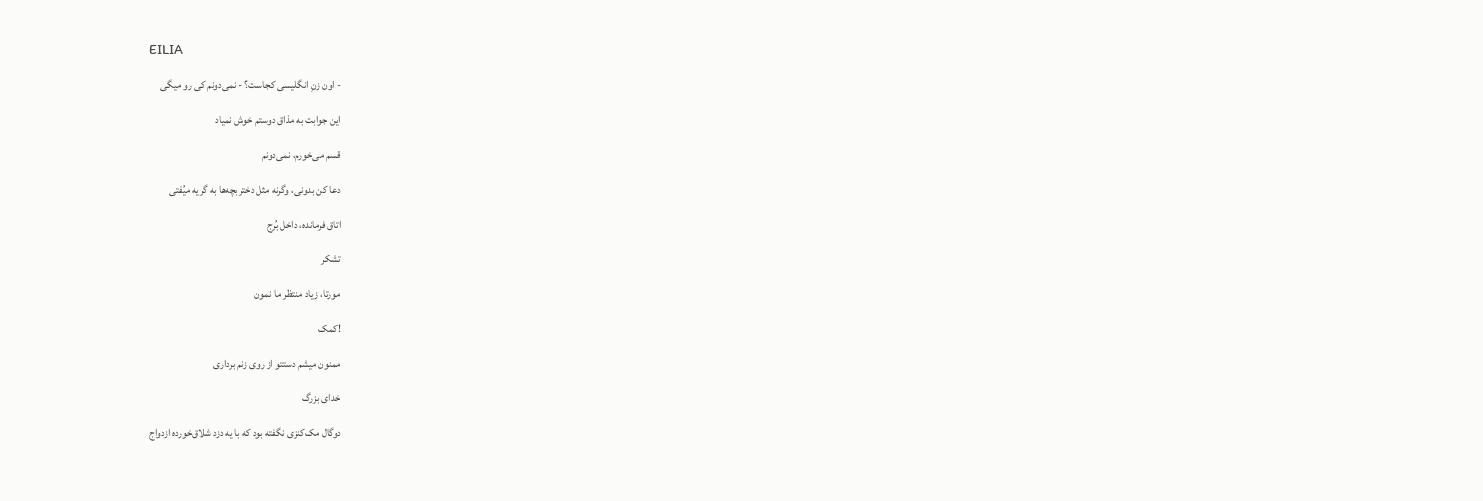EILIA

- اون زنِ انگلیسی کجاست؟ - نمی‌دونم کی رو میگی

این جوابت به مذاق دوستم خوش نمیاد

قسم می‌خورم، نمی‌دونم

دعا کن بدونی، وگرنه مثل دختربچه‌ها به گریه ميُفتی

اتاق فرمانده، داخل بُرج

تشکر

مورتا، زیاد منتظر ما نمون

!کمک

ممنون میشم دستتو از روی زنم برداری

خدای بزرگ

دوگال مک‌کنزی نگفته بود که با یه دزد شلاق‌خورده ازدواج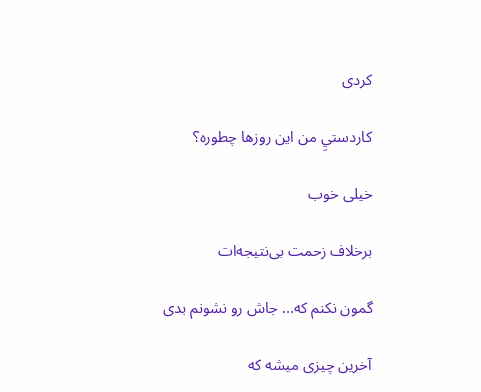کردی

کاردستيِ من این روزها چطوره؟

خیلی خوب

برخلاف زحمت بی‌نتیجه‌ات

گمون نکنم که... جاش رو نشونم بدی

آخرین چیزی میشه که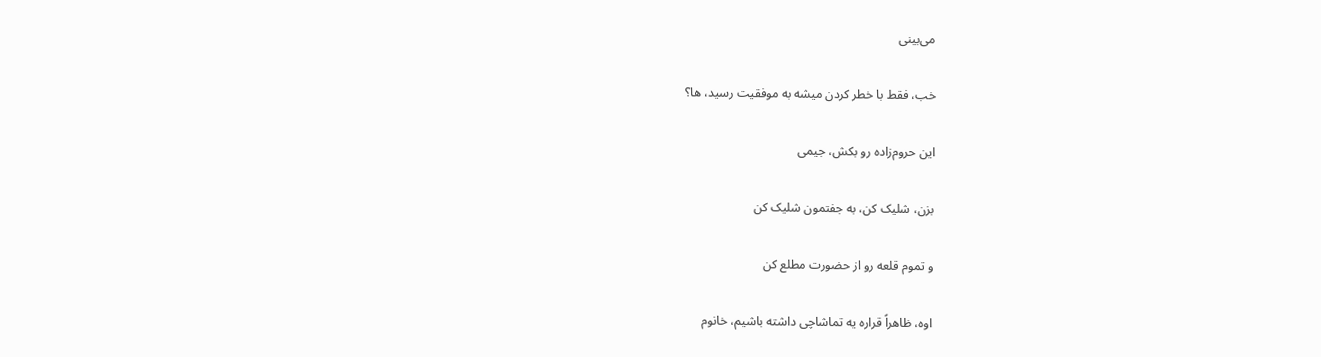می‌بینی

خب، فقط با خطر کردن میشه به موفقیت رسید، ها؟

این حروم‌زاده رو بکش، جیمی

بزن، شلیک کن، به جفتمون شلیک کن

و تموم قلعه رو از حضورت مطلع کن

اوه، ظاهراً قراره یه تماشاچی داشته باشیم، خانوم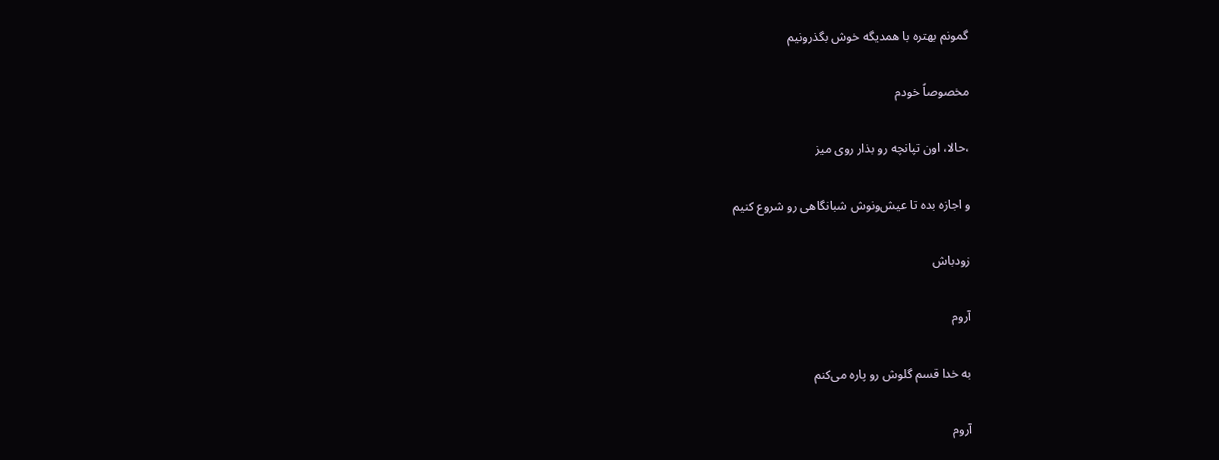گمونم بهتره با همدیگه خوش بگذرونیم

مخصوصاً خودم

،حالا، اون تپانچه رو بذار روی میز

و اجازه بده تا عیش‌ونوش شبانگاهی رو شروع کنیم

زودباش

آروم

به خدا قسم گلوش رو پاره می‌کنم

آروم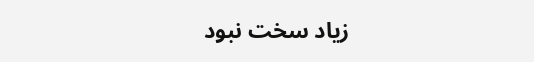زیاد سخت نبود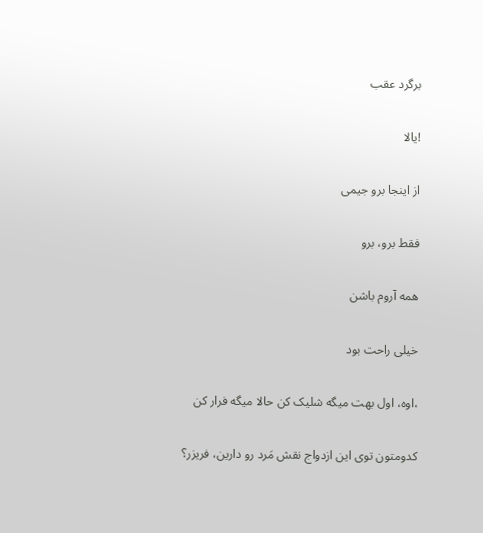برگرد عقب

!یالا

از اینجا برو جیمی

فقط برو، برو

همه آروم باشن

خیلی راحت بود

،اوه، اول بهت میگه شلیک کن حالا میگه فرار کن

کدومتون توی این ازدواج نقش مَرد رو دارین، فریزر؟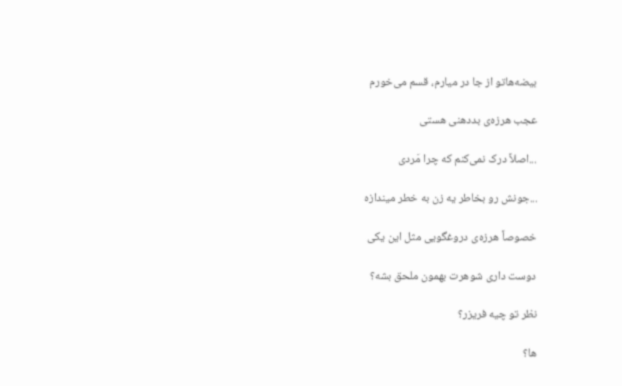بیضه‌هاتو از جا در میارم، قسم می‌خورم

عجب هرزه‌ی بددهنی هستی

...اصلاً درک نمی‌کنم که چرا مَردی

...جونش رو بخاطر یه زن به خطر میندازه

خصوصاً هرزه‌ی دروغگویی مثل این یکی

دوست داری شوهرت بهمون ملحق بشه؟

نظر تو چیه فریزر؟

ها؟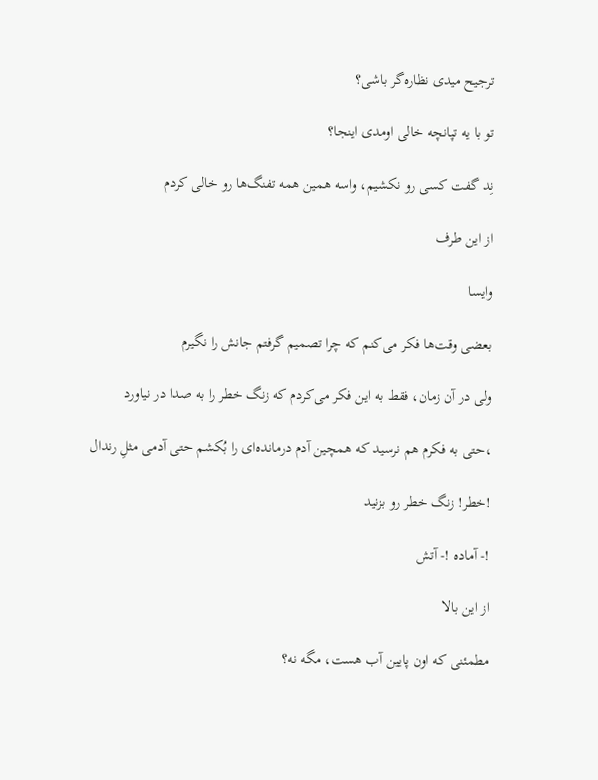ترجیح میدی نظاره‌گر باشی؟

تو با یه تپانچه خالی اومدی اینجا؟

نِد گفت کسی رو نکشیم، واسه همین همه تفنگ‌ها رو خالی کردم

از این طرف

وایسا

بعضی وقت‌ها فکر می‌کنم که چرا تصمیم گرفتم جانش را نگیرم

ولی در آن زمان، فقط به این فکر می‌کردم که زنگ خطر را به صدا در نیاورد

،حتی به فکرم هم نرسید که همچین آدم درمانده‌ای را بُکشم حتی آدمی مثلِ رندال

!خطر! زنگ خطر رو بزنید

!- آماده !- آتش

از این بالا

مطمئنی که اون پایین آب هست، مگه نه؟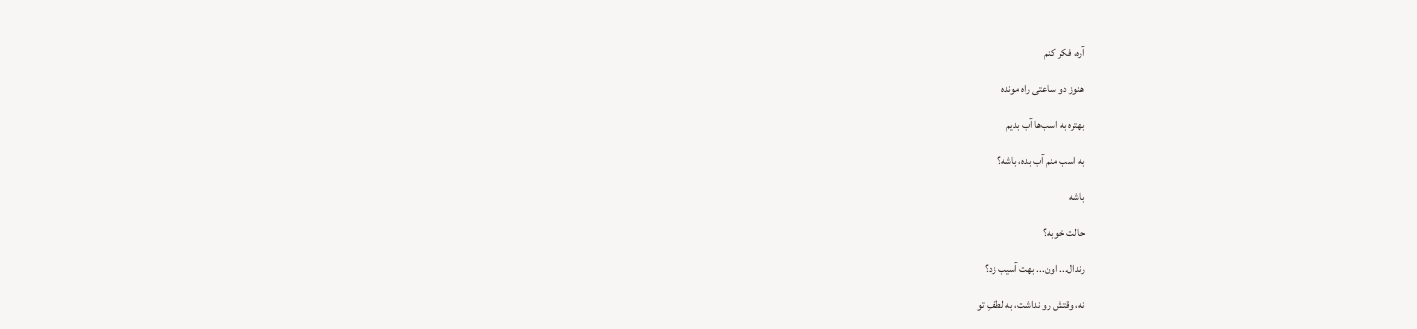آره، فکر کنم

هنوز دو ساعتی راه مونده

بهتره به اسب‌ها آب بدیم

به اسب منم آب بده، باشه؟

باشه

حالت خوبه؟

رندال... اون... بهت آسیب زد؟

نه، وقتش رو نداشت، به لطفِ تو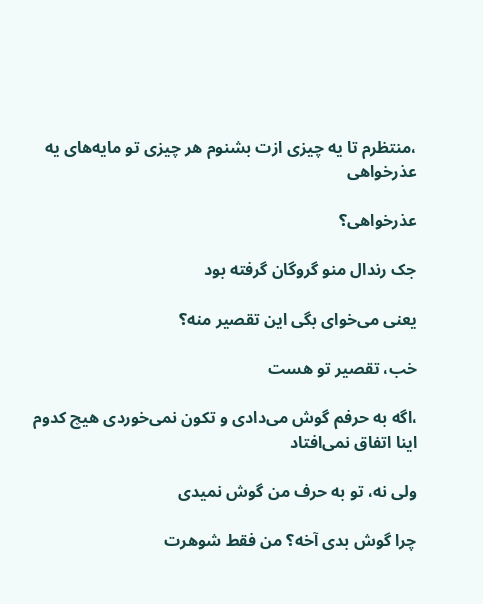،منتظرم تا یه چیزی ازت بشنوم هر چیزی تو مایه‌های یه عذرخواهی

عذرخواهی؟

جک رندال منو گروگان گرفته بود

یعنی می‌خوای بگی این تقصیر منه؟

خب، تقصیر تو هست

،اگه به حرفم گوش می‌دادی و تکون نمی‌خوردی هیچ کدوم اینا اتفاق نمی‌افتاد

ولی نه، تو به حرف من گوش نمیدی

چرا گوش بدی آخه؟ من فقط شوهرت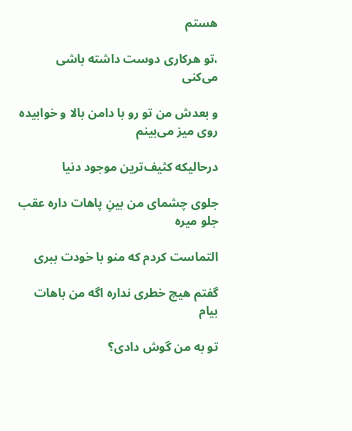هستم

،تو هرکاری دوست داشته باشی می‌کنی

و بعدش من تو رو با دامن بالا و خوابیده روی میز می‌بینم

درحالیکه کثیف‌ترین موجود دنیا

جلوی چشمای من بینِ پاهات داره عقب جلو میره

التماست کردم که منو با خودت ببری

گفتم هیچ خطری نداره اگه من باهات بیام

تو به من گوش دادی؟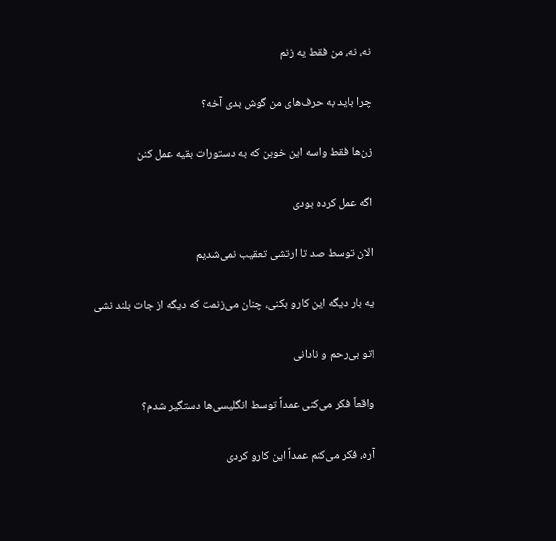نه، نه، من فقط یه زنم

چرا باید به حرف‌های من گوش بدی آخه؟

زن‌ها فقط واسه این خوبن که به دستورات بقیه عمل کنن

اگه عمل کرده بودی

الان توسط صد تا ارتشی تعقیب نمی‌شدیم

یه بار دیگه این کارو بکنی، چنان می‌زنمت که دیگه از جات بلند نشی

!تو بی‌رحم و نادانی

واقعاً فکر می‌کنی عمداً توسط انگلیسی‌ها دستگیر شدم؟

آره، فکر می‌کنم عمداً این کارو کردی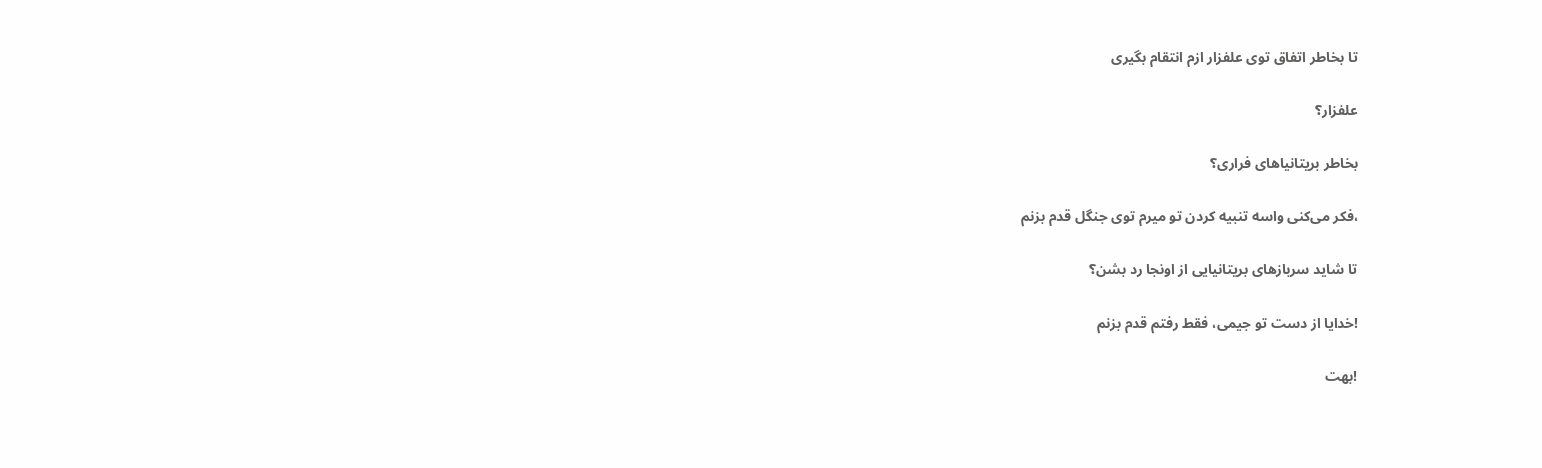تا بخاطر اتفاق توی علفزار ازم انتقام بگیری

علفزار؟

بخاطر بریتانیا‌های فراری؟

،فکر می‌کنی واسه تنبیه کردن تو میرم توی جنگل قدم بزنم

تا شاید سربازهای بریتانیایی از اونجا رد بشن؟

!خدایا از دست تو جیمی، فقط رفتم قدم بزنم

!بهت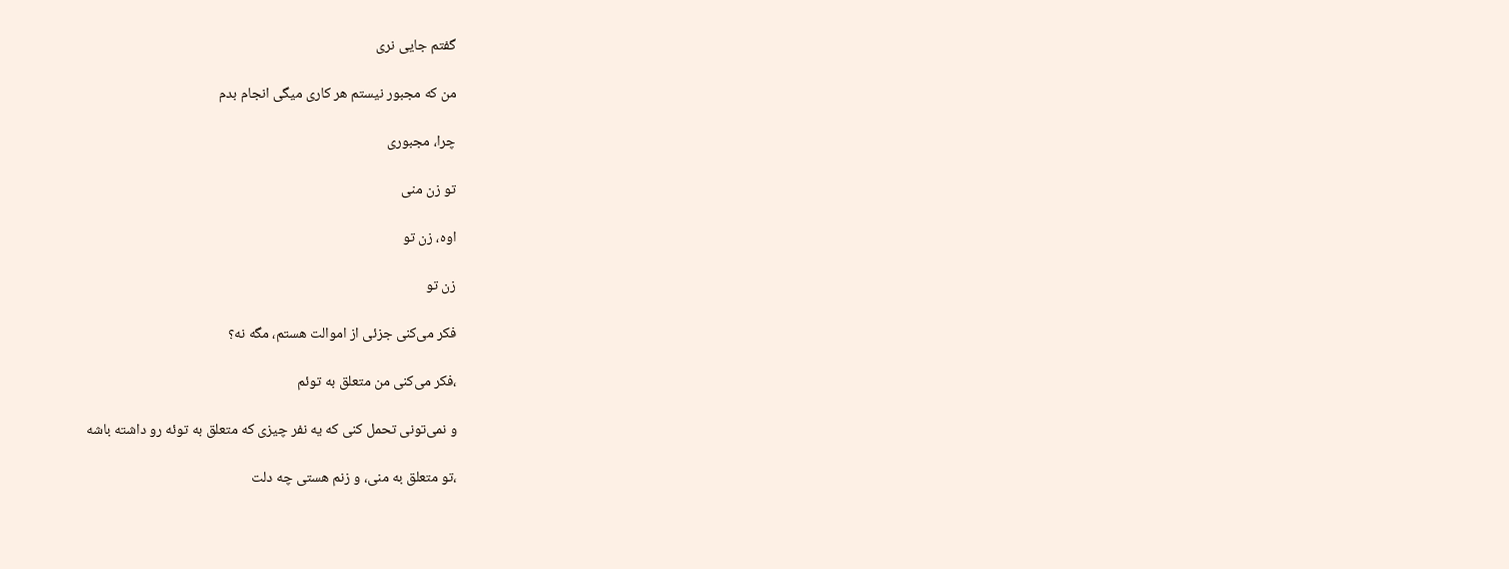گفتم جایی نری

من که مجبور نیستم هر کاری میگی انجام بدم

چرا، مجبوری

تو زن منی

اوه، زن تو

زن تو

فکر می‌کنی جزئی از اموالت هستم، مگه نه؟

،فکر می‌کنی من متعلق به توئم

و نمی‌تونی تحمل کنی که یه نفر چیزی که متعلق به توئه رو داشته باشه

،تو متعلق به منی، و زنم هستی چه دلت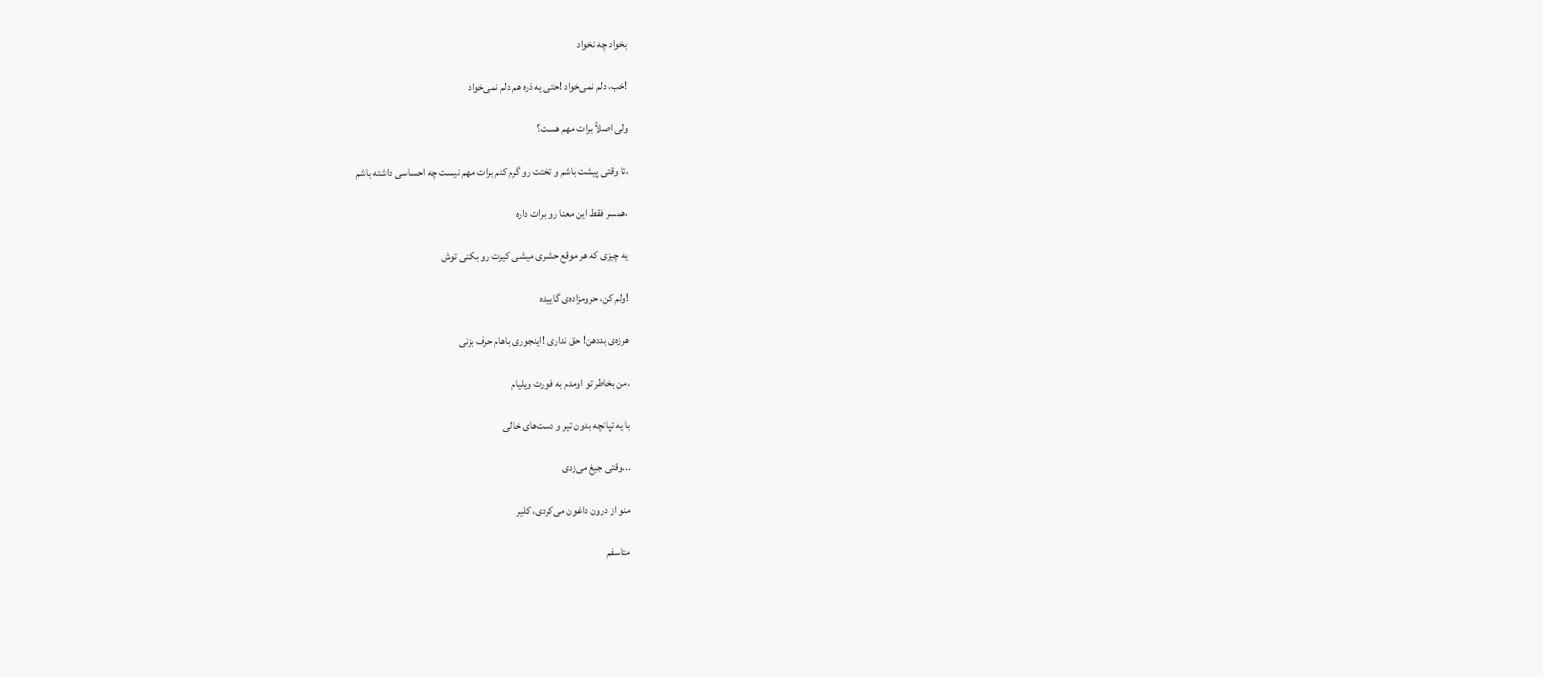بخواد چه نخواد

!خب، دلم نمی‌خواد !حتی یه ذره هم دلم نمی‌خواد

ولی اصلاً برات مهم هست؟

،تا وقتی پیشت باشم و تختت رو گرم کنم برات مهم نیست چه احساسی داشته باشم

،همسر فقط این معنا رو برات داره

یه چیزی که هر موقع حشری میشی کیرت رو بکنی توش

!ولم کن، حرومزاده‌ی گاییده

هرزه‌ی بددهن! حق نداری !اینجوری باهام حرف بزنی

،من بخاطر تو اومدم به فورت ویلیام

با یه تپانچه بدون تیر و دست‌های خالی

...وقتی جیغ می‌زدی

منو از درون داغون می‌کردی، کلیر

متاسفم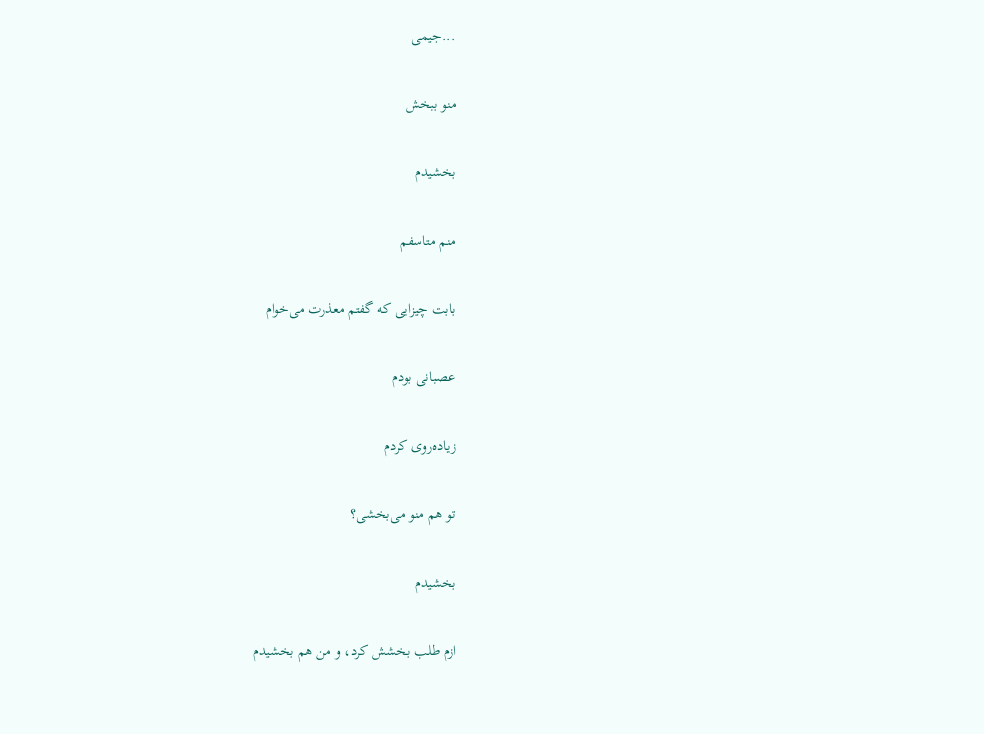...جیمی

منو ببخش

بخشیدم

منم متاسفم

بابت چیزایی که گفتم معذرت می‌خوام

عصبانی بودم

زیاده‌روی کردم

تو هم منو می‌بخشی؟

بخشیدم

ازم طلب بخشش کرد، و من هم بخشیدم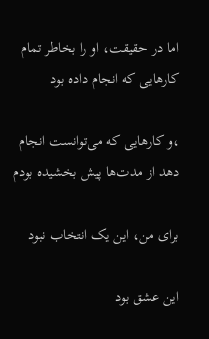اما در حقیقت، او را بخاطر تمام کارهایی که انجام داده بود

،و کارهایی که می‌توانست انجام دهد از مدت‌ها پیش بخشیده بودم

برای من، این یک انتخاب نبود

این عشق بود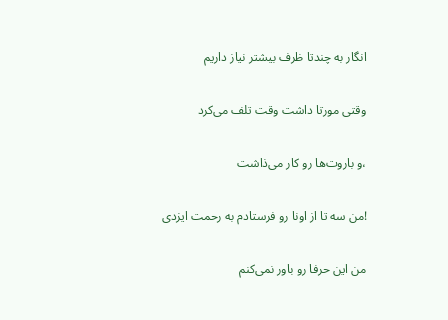انگار به چندتا ظرف بیشتر نیاز داریم

وقتی مورتا داشت وقت تلف می‌کرد

،و باروت‌ها رو کار می‌ذاشت

!من سه تا از اونا رو فرستادم به رحمت ایزدی

من این حرفا رو باور نمی‌کنم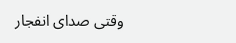وقتی صدای انفجار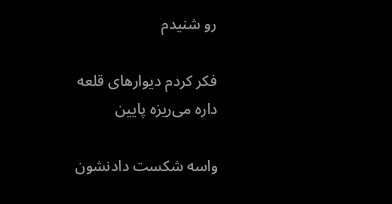رو شنیدم

فکر کردم دیوارهای قلعه داره می‌ریزه پایین

واسه شکست دادنشون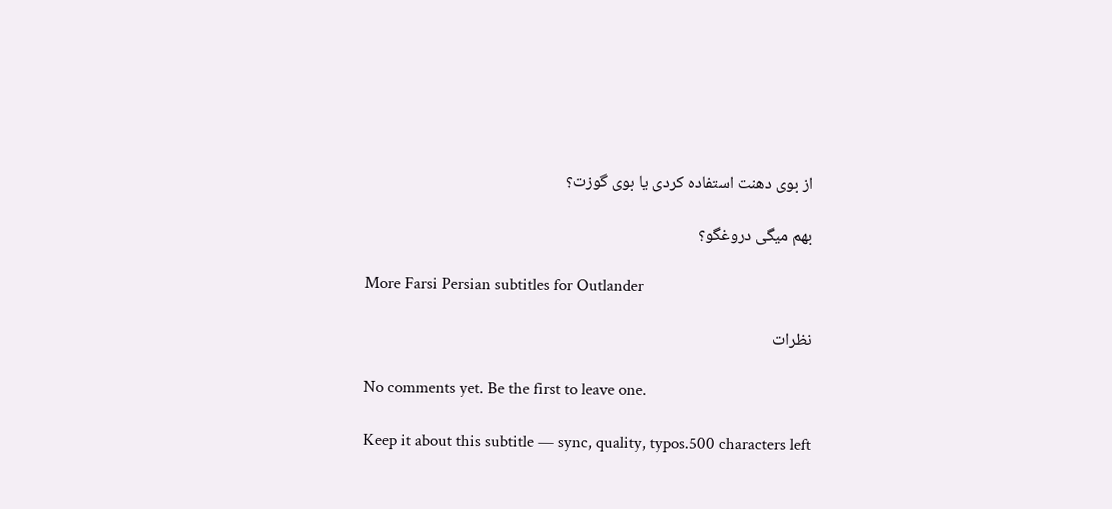از بوی دهنت استفاده کردی یا بوی گوزت؟

بهم میگی دروغگو؟

More Farsi Persian subtitles for Outlander

نظرات

No comments yet. Be the first to leave one.

Keep it about this subtitle — sync, quality, typos.500 characters left